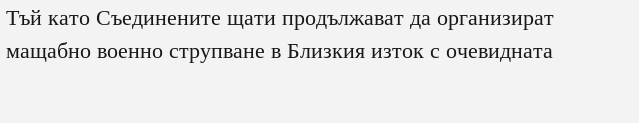Тъй като Съединените щати продължават да организират мащабно военно струпване в Близкия изток с очевидната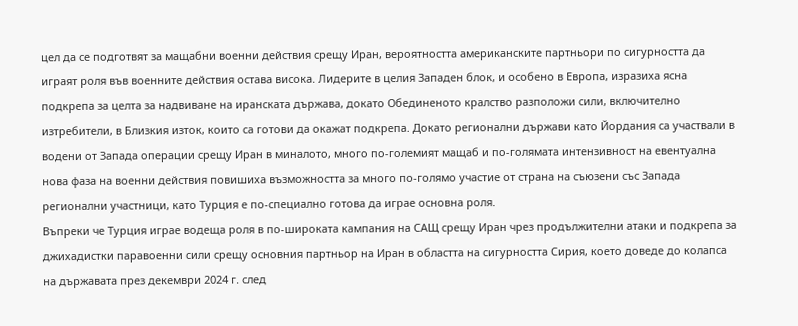цел да се подготвят за мащабни военни действия срещу Иран, вероятността американските партньори по сигурността да играят роля във военните действия остава висока. Лидерите в целия Западен блок, и особено в Европа, изразиха ясна подкрепа за целта за надвиване на иранската държава, докато Обединеното кралство разположи сили, включително изтребители, в Близкия изток, които са готови да окажат подкрепа. Докато регионални държави като Йордания са участвали в водени от Запада операции срещу Иран в миналото, много по-големият мащаб и по-голямата интензивност на евентуална нова фаза на военни действия повишиха възможността за много по-голямо участие от страна на съюзени със Запада регионални участници, като Турция е по-специално готова да играе основна роля.
Въпреки че Турция играе водеща роля в по-широката кампания на САЩ срещу Иран чрез продължителни атаки и подкрепа за джихадистки паравоенни сили срещу основния партньор на Иран в областта на сигурността Сирия, което доведе до колапса на държавата през декември 2024 г. след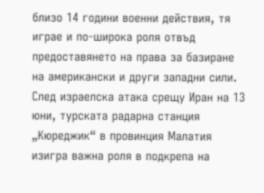близо 14 години военни действия, тя играе и по-широка роля отвъд предоставянето на права за базиране на американски и други западни сили. След израелска атака срещу Иран на 13 юни, турската радарна станция „Кюреджик“ в провинция Малатия изигра важна роля в подкрепа на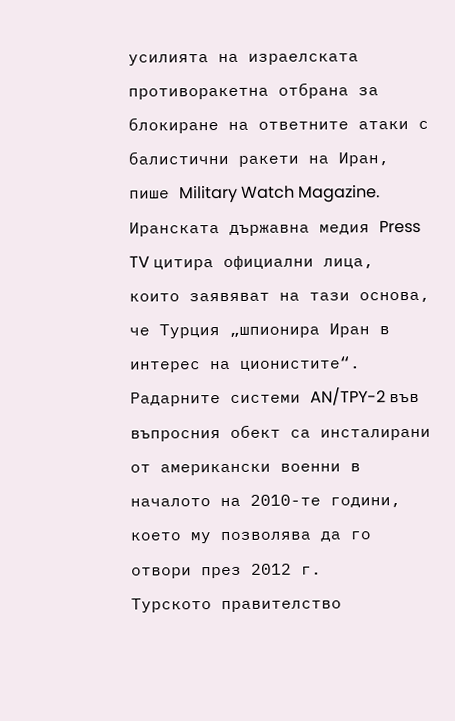усилията на израелската противоракетна отбрана за блокиране на ответните атаки с балистични ракети на Иран, пише Military Watch Magazine.
Иранската държавна медия Press TV цитира официални лица, които заявяват на тази основа, че Турция „шпионира Иран в интерес на ционистите“. Радарните системи AN/TPY-2 във въпросния обект са инсталирани от американски военни в началото на 2010-те години, което му позволява да го отвори през 2012 г.
Турското правителство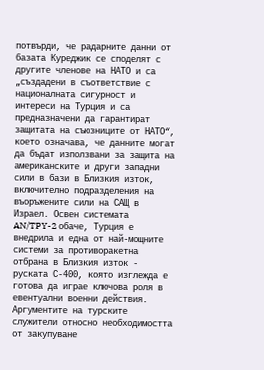потвърди, че радарните данни от базата Куреджик се споделят с другите членове на НАТО и са „създадени в съответствие с националната сигурност и интереси на Турция и са предназначени да гарантират защитата на съюзниците от НАТО“, което означава, че данните могат да бъдат използвани за защита на американските и други западни сили в бази в Близкия изток, включително подразделения на въоръжените сили на САЩ в Израел. Освен системата AN/TPY-2 обаче, Турция е внедрила и една от най-мощните системи за противоракетна отбрана в Близкия изток - руската С-400, която изглежда е готова да играе ключова роля в евентуални военни действия. Аргументите на турските служители относно необходимостта от закупуване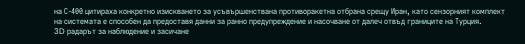на С-400 цитираха конкретно изискването за усъвършенствана противоракетна отбрана срещу Иран, като сензорният комплект на системата е способен да предоставя данни за ранно предупреждение и насочване от далеч отвъд границите на Турция.
3D радарът за наблюдение и засичане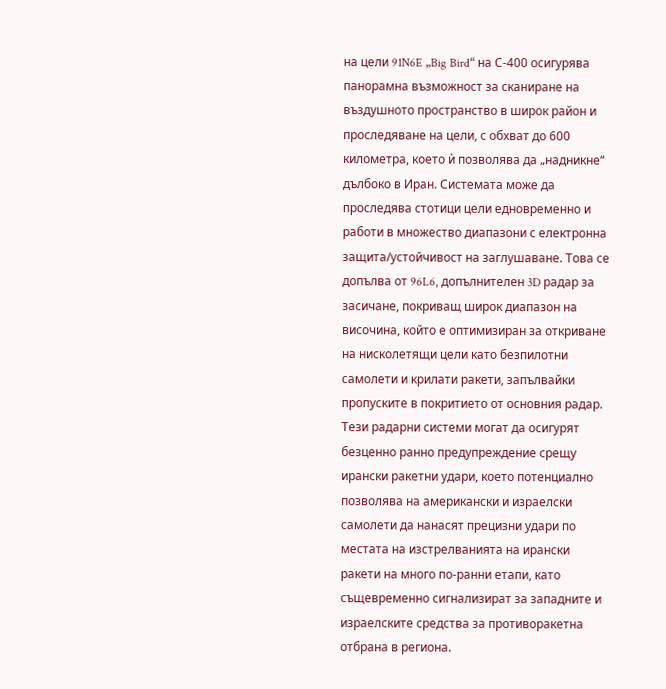на цели 91N6E „Big Bird“ на С-400 осигурява панорамна възможност за сканиране на въздушното пространство в широк район и проследяване на цели, с обхват до 600 километра, което ѝ позволява да „надникне“ дълбоко в Иран. Системата може да проследява стотици цели едновременно и работи в множество диапазони с електронна защита/устойчивост на заглушаване. Това се допълва от 96L6, допълнителен 3D радар за засичане, покриващ широк диапазон на височина, който е оптимизиран за откриване на нисколетящи цели като безпилотни самолети и крилати ракети, запълвайки пропуските в покритието от основния радар. Тези радарни системи могат да осигурят безценно ранно предупреждение срещу ирански ракетни удари, което потенциално позволява на американски и израелски самолети да нанасят прецизни удари по местата на изстрелванията на ирански ракети на много по-ранни етапи, като същевременно сигнализират за западните и израелските средства за противоракетна отбрана в региона.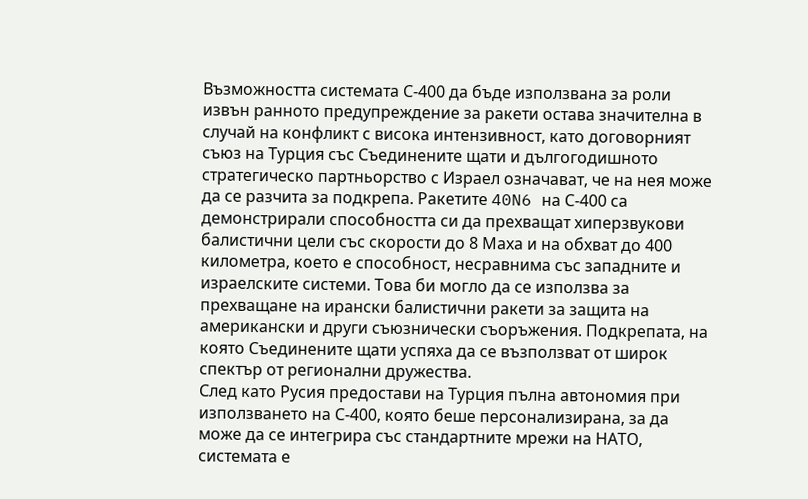Възможността системата С-400 да бъде използвана за роли извън ранното предупреждение за ракети остава значителна в случай на конфликт с висока интензивност, като договорният съюз на Турция със Съединените щати и дългогодишното стратегическо партньорство с Израел означават, че на нея може да се разчита за подкрепа. Ракетите 40N6 на С-400 са демонстрирали способността си да прехващат хиперзвукови балистични цели със скорости до 8 Маха и на обхват до 400 километра, което е способност, несравнима със западните и израелските системи. Това би могло да се използва за прехващане на ирански балистични ракети за защита на американски и други съюзнически съоръжения. Подкрепата, на която Съединените щати успяха да се възползват от широк спектър от регионални дружества.
След като Русия предостави на Турция пълна автономия при използването на С-400, която беше персонализирана, за да може да се интегрира със стандартните мрежи на НАТО, системата е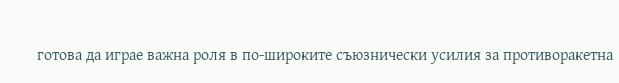готова да играе важна роля в по-широките съюзнически усилия за противоракетна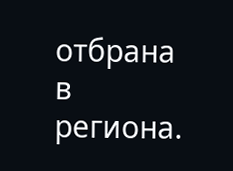отбрана в региона.